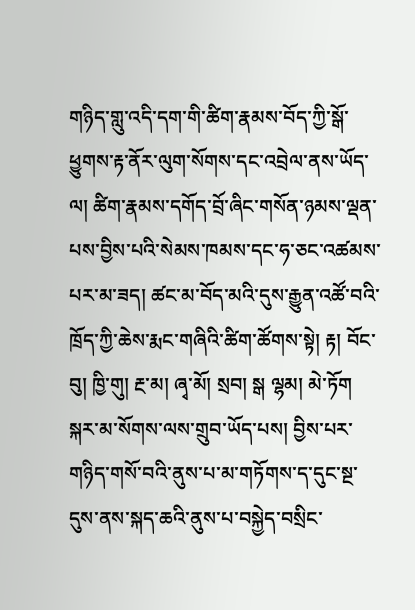གཉིད་གླུ་འདི་དག་གི་ཚིག་རྣམས་བོད་ཀྱི་སྒོ་ཕྱུགས་རྟ་ནོར་ལུག་སོགས་དང་འབྲེལ་ནས་ཡོད་ལ། ཚིག་རྣམས་དགོད་བྲོ་ཞིང་གསོན་ཉམས་ལྡན་པས་བྱིས་པའི་སེམས་ཁམས་དང་ཧ་ཅང་འཚམས་པར་མ་ཟད། ཚང་མ་བོད་མའི་དུས་རྒྱུན་འཚོ་བའི་ཁྲོད་ཀྱི་ཆེས་རྨང་གཞིའི་ཚིག་ཚོགས་སྟེ། རྟ། བོང་བུ། ཁྱི་གུ། རྔ་མ། ཞྭ་མོ། སྲབ། སྒ ལྷམ། མེ་ཏོག སྐར་མ་སོགས་ལས་གྲུབ་ཡོད་པས། བྱིས་པར་གཉིད་གསོ་བའི་ནུས་པ་མ་གཏོགས་ད་དུང་སྔ་དུས་ནས་སྐད་ཆའི་ནུས་པ་བསྐྱེད་བསྲིང་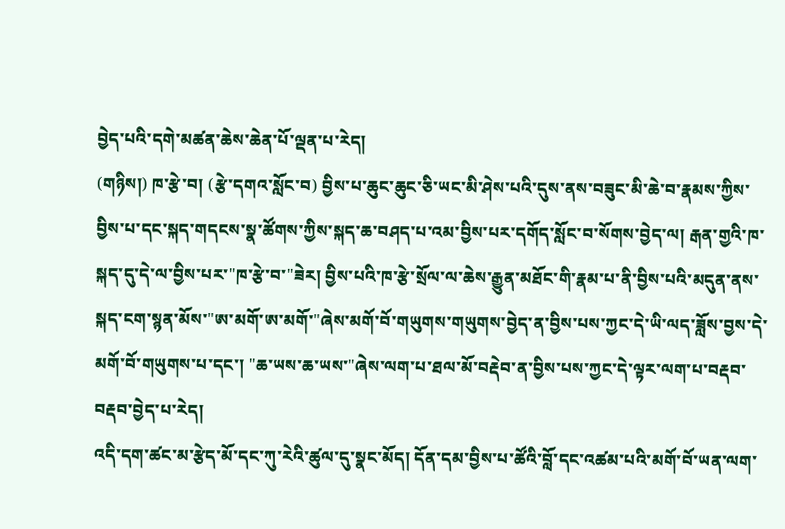བྱེད་པའི་དགེ་མཚན་ཆེས་ཆེན་པོ་ལྡན་པ་རེད།
(གཉིས།) ཁ་རྩེ་བ། (རྩེ་དགའ་སློང་བ) བྱིས་པ་ཆུང་ཆུང་ཅི་ཡང་མི་ཤེས་པའི་དུས་ནས་བཟུང་མི་ཆེ་བ་རྣམས་ཀྱིས་བྱིས་པ་དང་སྐད་གདངས་སྣ་ཚོགས་ཀྱིས་སྐད་ཆ་བཤད་པ་འམ་བྱིས་པར་དགོད་སློང་བ་སོགས་བྱེད་ལ། རྒན་གྱའི་ཁ་སྐད་དུ་དེ་ལ་བྱིས་པར་"ཁ་རྩེ་བ་"ཟེར། བྱིས་པའི་ཁ་རྩེ་སྲོལ་ལ་ཆེས་རྒྱུན་མཐོང་གི་རྣམ་པ་ནི་བྱིས་པའི་མདུན་ནས་སྐད་ངག་སྙན་མོས་"ཨ་མགོ་ཨ་མགོ་"ཞེས་མགོ་བོ་གཡུགས་གཡུགས་བྱེད་ན་བྱིས་པས་ཀྱང་དེ་ཡི་ལད་ཟློས་བྱས་དེ་མགོ་བོ་གཡུགས་པ་དང་། "ཆ་ཡས་ཆ་ཡས་"ཞེས་ལག་པ་ཐལ་མོ་བརྡེབ་ན་བྱིས་པས་ཀྱང་དེ་ལྟར་ལག་པ་བརྡབ་བརྡབ་བྱེད་པ་རེད།
འདི་དག་ཚང་མ་རྩེད་མོ་དང་ཀུ་རེའི་ཚུལ་དུ་སྣང་མོད། དོན་དམ་བྱིས་པ་ཚོའི་བློ་དང་འཚམ་པའི་མགོ་བོ་ཡན་ལག་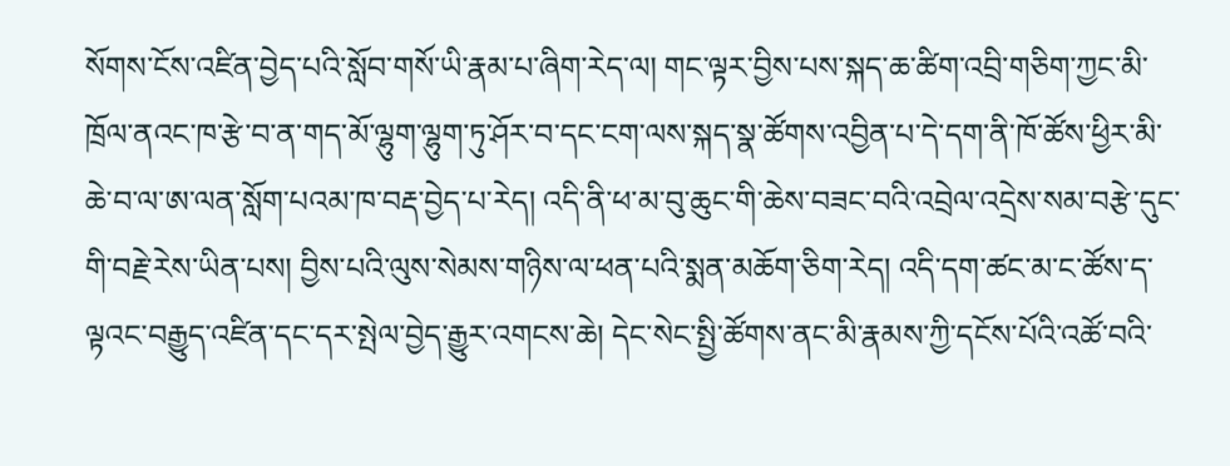སོགས་ངོས་འཛིན་བྱེད་པའི་སློབ་གསོ་ཡི་རྣམ་པ་ཞིག་རེད་ལ། གང་ལྟར་བྱིས་པས་སྐད་ཆ་ཚིག་འབྲི་གཅིག་ཀྱང་མི་ཁྲོལ་ནའང་ཁ་རྩེ་བ་ན་གད་མོ་ལྷུག་ལྷུག་ཏུ་ཤོར་བ་དང་ངག་ལས་སྐད་སྣ་ཚོགས་འབྱིན་པ་དེ་དག་ནི་ཁོ་ཚོས་ཕྱིར་མི་ཆེ་བ་ལ་ཨ་ལན་སློག་པའམ་ཁ་བརྡ་བྱེད་པ་རེད། འདི་ནི་ཕ་མ་བུ་ཆུང་གི་ཆེས་བཟང་བའི་འབྲེལ་འདྲེས་སམ་བརྩེ་དུང་གི་བརྗེ་རེས་ཡིན་པས། བྱིས་པའི་ལུས་སེམས་གཉིས་ལ་ཕན་པའི་སྨན་མཆོག་ཅིག་རེད། འདི་དག་ཚང་མ་ང་ཚོས་ད་ལྟའང་བརྒྱུད་འཛིན་དང་དར་སྤེལ་བྱེད་རྒྱུར་འགངས་ཆེ། དེང་སེང་སྤྱི་ཚོགས་ནང་མི་རྣམས་ཀྱི་དངོས་པོའི་འཚོ་བའི་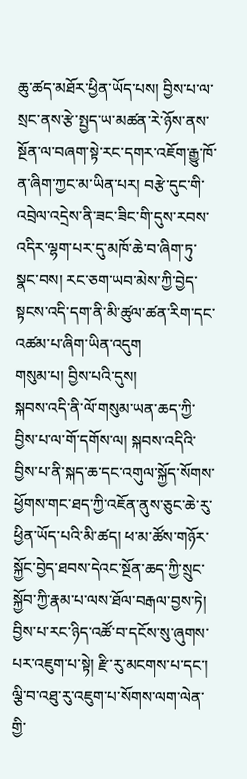ཆུ་ཚད་མཐོར་ཕྱིན་ཡོད་པས། བྱིས་པ་ལ་སྲང་ནས་རྩེ་སྤྱད་ཡ་མཚན་རེ་ཉོས་ནས་སྔོན་ལ་བཞག་སྟེ་རང་དགར་འཇོག་རྒྱུ་ཁོ་ན་ཞིག་ཀྱང་མ་ཡིན་པར། བརྩེ་དུང་གི་འབྲེལ་འདྲེས་ནི་ཟང་ཟིང་གི་དུས་རབས་འདིར་ལྷག་པར་དུ་མཁོ་ཆེ་བ་ཞིག་ཏུ་སྣང་བས། རང་ཅག་ཡབ་མེས་ཀྱི་བྱེད་སྟངས་འདི་དག་ནི་མི་ཚུལ་ཚན་རིག་དང་འཚམ་པ་ཞིག་ཡིན་འདུག
གསུམ་པ། བྱིས་པའི་དུས།
སྐབས་འདི་ནི་ལོ་གསུམ་ཡན་ཆད་ཀྱི་བྱིས་པ་ལ་གོ་དགོས་ལ། སྐབས་འདིའི་བྱིས་པ་ནི་སྐད་ཆ་དང་འགུལ་སྐྱོད་སོགས་ཕྱོགས་གང་ཐད་ཀྱི་འཇོན་ནུས་ཅུང་ཆེ་རུ་ཕྱིན་ཡོད་པའི་མི་ཚད། ཕ་མ་ཚོས་གཉོར་སྐྱོང་བྱེད་ཐབས་དེའང་སྔོན་ཆད་ཀྱི་སྲུང་སྐྱོབ་ཀྱི་རྣམ་པ་ལས་ཐོལ་བརྒལ་བྱས་ཏེ། བྱིས་པ་རང་ཉིད་འཚོ་བ་དངོས་སུ་ཞུགས་པར་འཇུག་པ་སྟེ། རྫི་རུ་མངགས་པ་དང་། ལྕི་བ་འཐུ་རུ་འཇུག་པ་སོགས་ལག་ལེན་གྱི་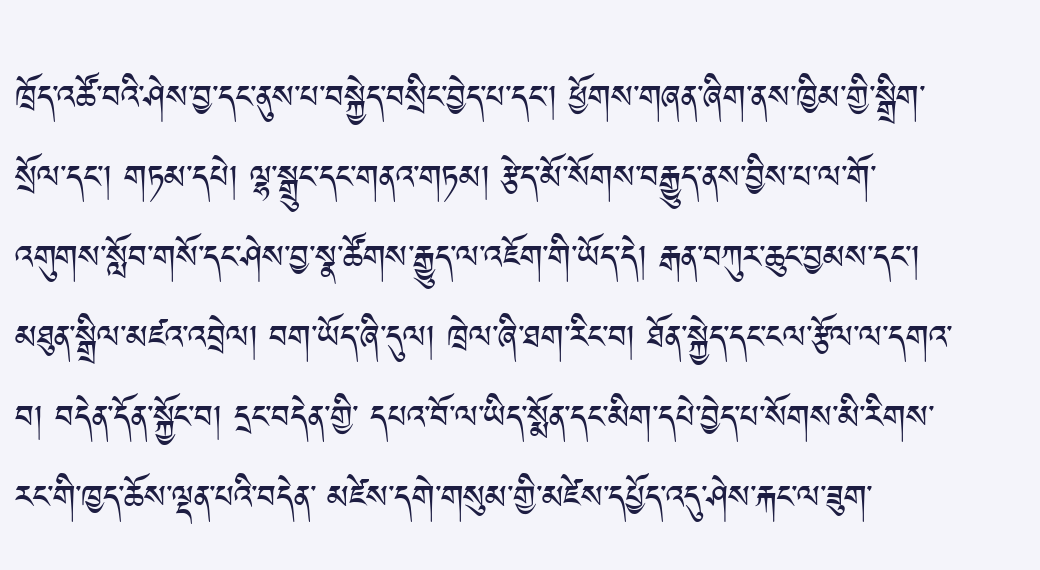ཁྲོད་འཚོ་བའི་ཤེས་བྱ་དང་ནུས་པ་བསྐྱེད་བསྲིང་བྱེད་པ་དང་། ཕྱོགས་གཞན་ཞིག་ནས་ཁྱིམ་གྱི་སྒྲིག་སྲོལ་དང་། གཏམ་དཔེ། ལྷ་སྒྲུང་དང་གནའ་གཏམ། རྩེད་མོ་སོགས་བརྒྱུད་ནས་བྱིས་པ་ལ་གོ་འགུགས་སློབ་གསོ་དང་ཤེས་བྱ་སྣ་ཚོགས་རྒྱུད་ལ་འཇོག་གི་ཡོད་དེ། རྒན་བཀུར་ཆུང་བྱམས་དང་། མཐུན་སྒྲིལ་མཛའ་འབྲེལ། བག་ཡོད་ཞི་དུལ། ཁྲེལ་ཞི་ཐག་རིང་བ། ཐོན་སྐྱེད་དང་ངལ་རྩོལ་ལ་དགའ་བ། བདེན་དོན་སྐྱོང་བ། དྲང་བདེན་གྱི་ དཔའ་བོ་ལ་ཡིད་སྨོན་དང་མིག་དཔེ་བྱེད་པ་སོགས་མི་རིགས་རང་གི་ཁྱད་ཆོས་ལྡན་པའི་བདེན་ མཛེས་དགེ་གསུམ་གྱི་མཛེས་དཔྱོད་འདུ་ཤེས་རྐང་ལ་ཟུག་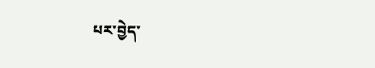པར་བྱེད་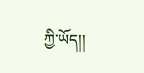ཀྱི་ཡོད།།